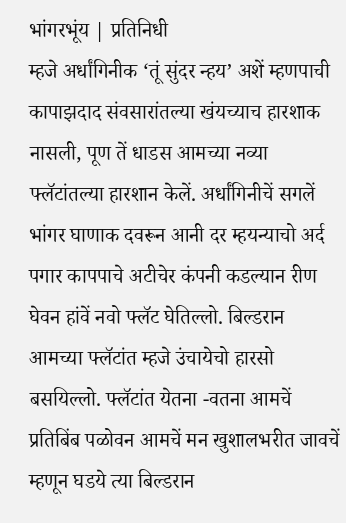भांगरभूंय | प्रतिनिधी
म्हजे अर्धांगिनीक ‘तूं सुंदर न्हय’ अशें म्हणपाची कापाझदाद संवसारांतल्या खंयच्याच हारशाक नासली, पूण तें धाडस आमच्या नव्या फ्लॅटांतल्या हारशान केलें. अर्धांगिनीचें सगलें भांगर घाणाक दवरून आनी दर म्हयन्याचो अर्द पगार कापपाचे अटीचेर कंपनी कडल्यान रीण घेवन हांवें नवो फ्लॅट घेतिल्लो. बिल्डरान आमच्या फ्लॅटांत म्हजे उंचायेचो हारसो बसयिल्लो. फ्लॅटांत येतना -वतना आमचें प्रतिबिंब पळोवन आमचें मन खुशालभरीत जावचें म्हणून घडये त्या बिल्डरान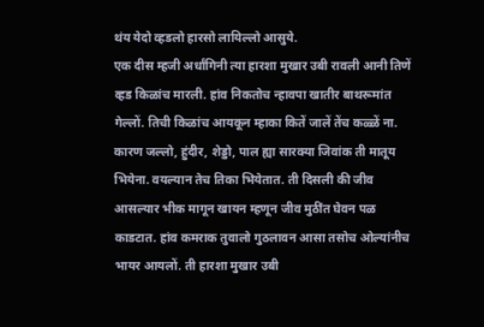थंय येदो व्हडलो हारसो लायिल्लो आसुये.
एक दीस म्हजी अर्धांगिनी त्या हारशा मुखार उबी रावली आनी तिणें व्हड किळांच मारली. हांव निकतोच न्हावपा खातीर बाथरूमांत गेल्लों. तिची किळांच आयकून म्हाका कितें जालें तेंच कळ्ळें ना. कारण जल्लो, हुंदीर, शेड्डो, पाल ह्या सारक्या जिवांक ती मातूय भियेना. वयल्यान तेच तिका भियेतात. ती दिसली की जीव आसल्यार भीक मागून खायन म्हणून जीव मुठींत घेवन पळ काडटात. हांव कमराक तुवालो गुठलावन आसा तसोच ओल्यांनीच भायर आयलों. ती हारशा मुखार उबी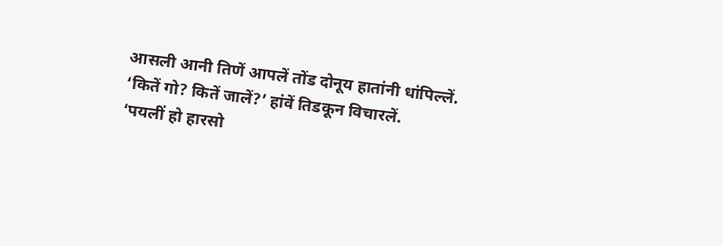आसली आनी तिणें आपलें तोंड दोनूय हातांनी धांपिल्लें.
‘कितें गो? कितें जालें?’ हांवें तिडकून विचारलें.
‘पयलीं हो हारसो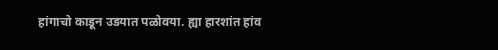हांगाचो काडून उडयात पळोवया. ह्या हारशांत हांव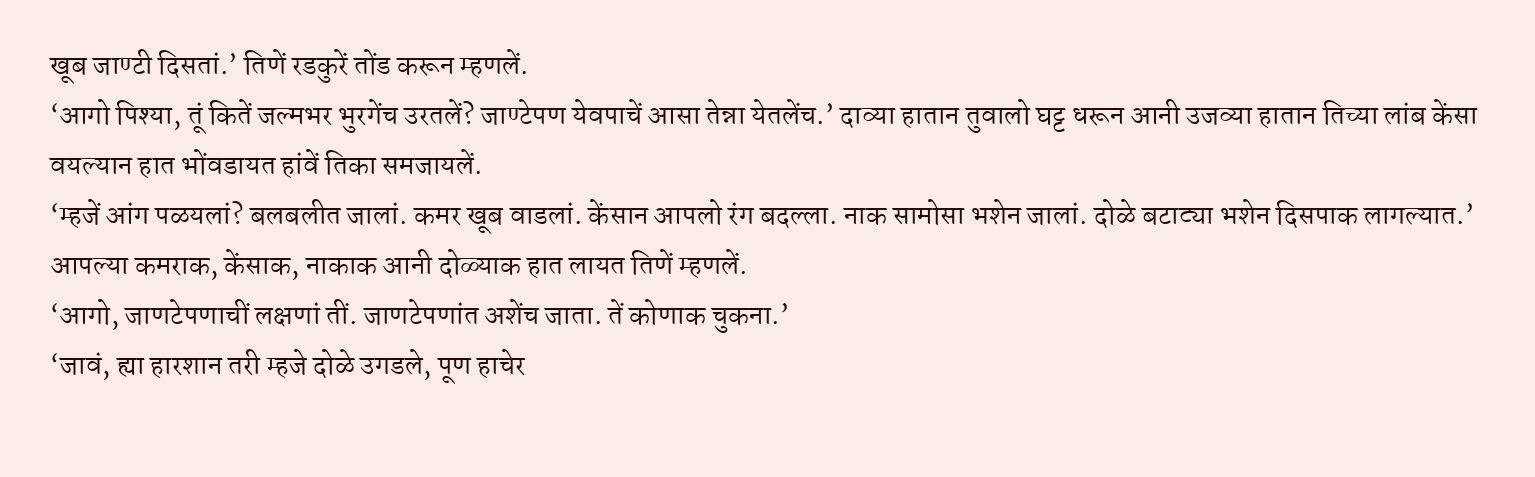खूब जाण्टी दिसतां.’ तिणें रडकुरें तोंड करून म्हणलें.
‘आगो पिश्या, तूं कितें जल्मभर भुरगेंच उरतलें? जाण्टेपण येवपाचें आसा तेन्ना येतलेंच.’ दाव्या हातान तुवालो घट्ट धरून आनी उजव्या हातान तिच्या लांब केंसा वयल्यान हात भोंवडायत हांवें तिका समजायलें.
‘म्हजें आंग पळयलां? बलबलीत जालां. कमर खूब वाडलां. केंसान आपलो रंग बदल्ला. नाक सामोसा भशेन जालां. दोळे बटाट्या भशेन दिसपाक लागल्यात.’ आपल्या कमराक, केंसाक, नाकाक आनी दोळ्याक हात लायत तिणें म्हणलें.
‘आगो, जाणटेपणाचीं लक्षणां तीं. जाणटेपणांत अशेंच जाता. तें कोणाक चुकना.’
‘जावं, ह्या हारशान तरी म्हजे दोळे उगडले, पूण हाचेर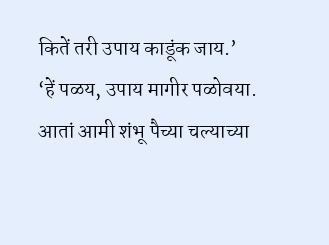कितें तरी उपाय काडूंक जाय.’
‘हें पळय, उपाय मागीर पळोवया. आतां आमी शंभू पैच्या चल्याच्या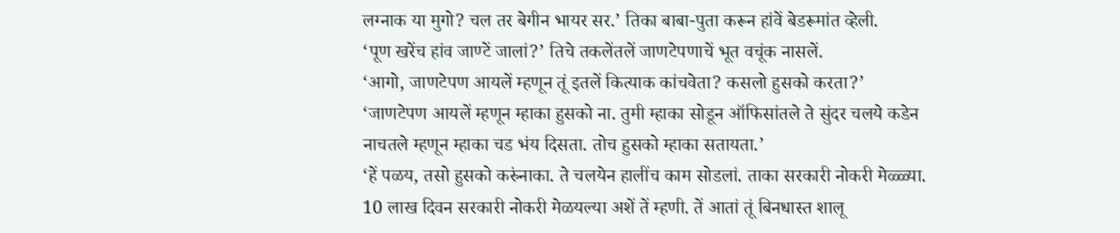लग्नाक या मुगो? चल तर बेगीन भायर सर.’ तिका बाबा-पुता करून हांवें बेडरूमांत व्हेली.
‘पूण खरेंच हांव जाण्टें जालां?’ तिचे तकलेंतलें जाणटेपणाचें भूत वचूंक नासलें.
‘आगो, जाणटेपण आयलें म्हणून तूं इतलें कित्याक कांचवेता? कसलो हुसको करता?’
‘जाणटेपण आयलें म्हणून म्हाका हुसको ना. तुमी म्हाका सोडून ऑफिसांतले ते सुंदर चलये कडेन नाचतले म्हणून म्हाका चड भंय दिसता. तोच हुसको म्हाका सतायता.’
‘हें पळय, तसो हुसको करुंनाका. ते चलयेन हालींच काम सोडलां. ताका सरकारी नोकरी मेळ्ळ्या. 10 लाख दिवन सरकारी नोकरी मेळयल्या अशें तें म्हणी. तें आतां तूं बिनधास्त शालू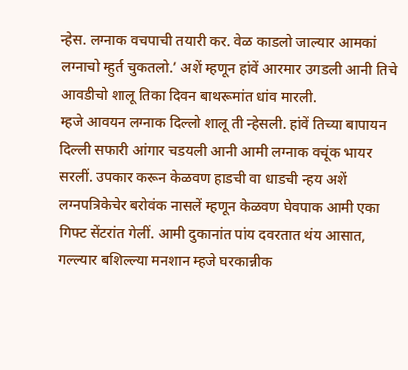न्हेस. लग्नाक वचपाची तयारी कर. वेळ काडलो जाल्यार आमकां लग्नाचो म्हुर्त चुकतलो.’ अशें म्हणून हांवें आरमार उगडली आनी तिचे आवडीचो शालू तिका दिवन बाथरूमांत धांव मारली.
म्हजे आवयन लग्नाक दिल्लो शालू ती न्हेसली. हांवें तिच्या बापायन दिल्ली सफारी आंगार चडयली आनी आमी लग्नाक वचूंक भायर सरलीं. उपकार करून केळवण हाडची वा धाडची न्हय अशें लग्नपत्रिकेचेर बरोवंक नासलें म्हणून केळवण घेवपाक आमी एका गिफ्ट सेंटरांत गेलीं. आमी दुकानांत पांय दवरतात थंय आसात, गल्ल्यार बशिल्ल्या मनशान म्हजे घरकान्नीक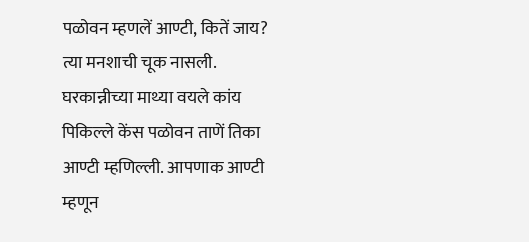पळोवन म्हणलें आण्टी, कितें जाय?
त्या मनशाची चूक नासली. घरकान्नीच्या माथ्या वयले कांय पिकिल्ले केंस पळोवन ताणें तिका आण्टी म्हणिल्ली. आपणाक आण्टी म्हणून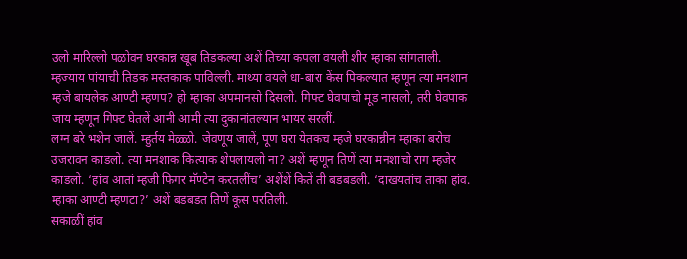उलो मारिल्लो पळोवन घरकान्न खूब तिडकल्या अशें तिच्या कपला वयली शीर म्हाका सांगताली. म्हज्याय पांयाची तिडक मस्तकाक पाविल्ली. माथ्या वयले धा-बारा केंस पिकल्यात म्हणून त्या मनशान म्हजे बायलेक आण्टी म्हणप? हो म्हाका अपमानसो दिसलो. गिफ्ट घेवपाचो मूड नासलो, तरी घेवपाक जाय म्हणून गिफ्ट घेतलें आनी आमी त्या दुकानांतल्यान भायर सरलीं.
लग्न बरे भशेन जालें. म्हुर्तय मेळ्ळो. जेवणूय जालें, पूण घरा येतकच म्हजे घरकान्नीन म्हाका बरोच उजरावन काडलो. त्या मनशाक कित्याक शेपलायलो ना? अशें म्हणून तिणें त्या मनशाचो राग म्हजेर काडलो. ‘हांव आतां म्हजी फिगर मॅण्टेन करतलींच’ अशेंशें कितें ती बडबडली. ‘दाखयतांच ताका हांव. म्हाका आण्टी म्हणटा?’ अशें बडबडत तिणें कूस परतिली.
सकाळीं हांव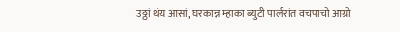उठ्ठां थंय आसां, घरकान्न म्हाका ब्युटी पार्लरांत वचपाचो आग्रो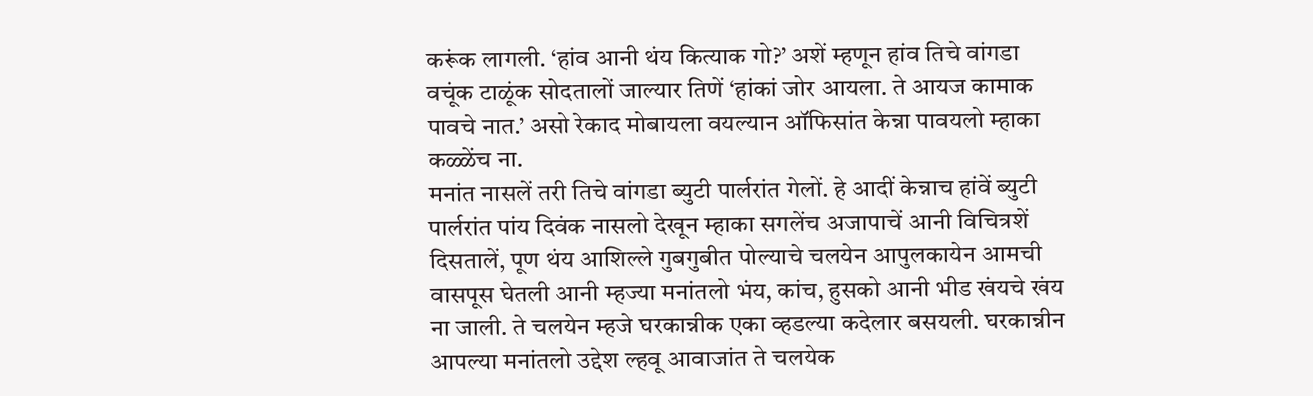करूंक लागली. ‘हांव आनी थंय कित्याक गो?’ अशें म्हणून हांव तिचे वांगडा वचूंक टाळूंक सोदतालों जाल्यार तिणें ‘हांकां जोर आयला. ते आयज कामाक पावचे नात.’ असो रेकाद मोबायला वयल्यान ऑफिसांत केन्ना पावयलो म्हाका कळ्ळेंच ना.
मनांत नासलें तरी तिचे वांगडा ब्युटी पार्लरांत गेलों. हे आदीं केन्नाच हांवें ब्युटी पार्लरांत पांय दिवंक नासलो देखून म्हाका सगलेंच अजापाचें आनी विचित्रशें दिसतालें, पूण थंय आशिल्ले गुबगुबीत पोल्याचे चलयेन आपुलकायेन आमची वासपूस घेतली आनी म्हज्या मनांतलो भंय, कांच, हुसको आनी भीड खंयचे खंय ना जाली. ते चलयेन म्हजे घरकान्नीक एका व्हडल्या कदेलार बसयली. घरकान्नीन आपल्या मनांतलो उद्देश ल्हवू आवाजांत ते चलयेक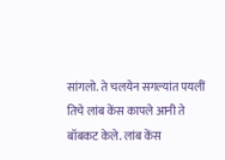सांगलो. ते चलयेन सगल्यांत पयलीं तिचे लांब केंस कापले आनी ते बॉबकट केले. लांब केंस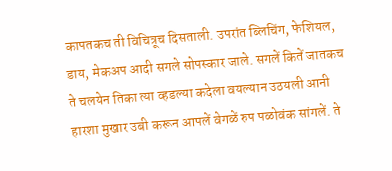कापतकच ती विचित्रूच दिसताली. उपरांत ब्लिचिंग, फेशियल, डाय, मेकअप आदी सगले सोपस्कार जाले. सगलें कितें जातकच ते चलयेन तिका त्या व्हडल्या कदेला वयल्यान उठयली आनी हारशा मुखार उबी करून आपलें वेगळें रुप पळोवंक सांगलें. ते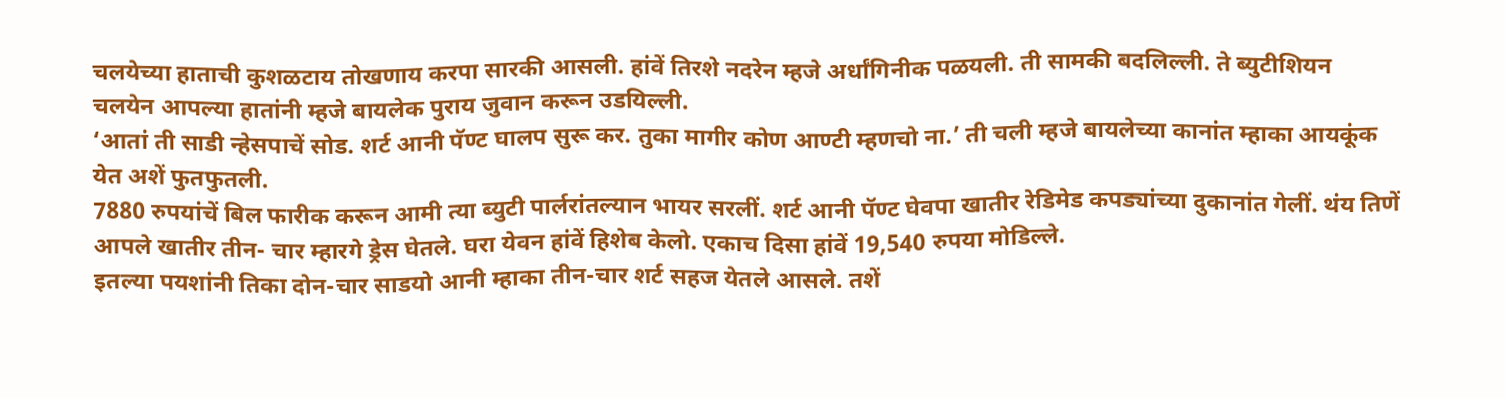चलयेच्या हाताची कुशळटाय तोखणाय करपा सारकी आसली. हांवें तिरशे नदरेन म्हजे अर्धांगिनीक पळयली. ती सामकी बदलिल्ली. ते ब्युटीशियन चलयेन आपल्या हातांनी म्हजे बायलेक पुराय जुवान करून उडयिल्ली.
‘आतां ती साडी न्हेसपाचें सोड. शर्ट आनी पॅण्ट घालप सुरू कर. तुका मागीर कोण आण्टी म्हणचो ना.’ ती चली म्हजे बायलेच्या कानांत म्हाका आयकूंक येत अशें फुतफुतली.
7880 रुपयांचें बिल फारीक करून आमी त्या ब्युटी पार्लरांतल्यान भायर सरलीं. शर्ट आनी पॅण्ट घेवपा खातीर रेडिमेड कपड्यांच्या दुकानांत गेलीं. थंय तिणें आपले खातीर तीन- चार म्हारगे ड्रेस घेतले. घरा येवन हांवें हिशेब केलो. एकाच दिसा हांवें 19,540 रुपया मोडिल्ले.
इतल्या पयशांनी तिका दोन-चार साडयो आनी म्हाका तीन-चार शर्ट सहज येतले आसले. तशें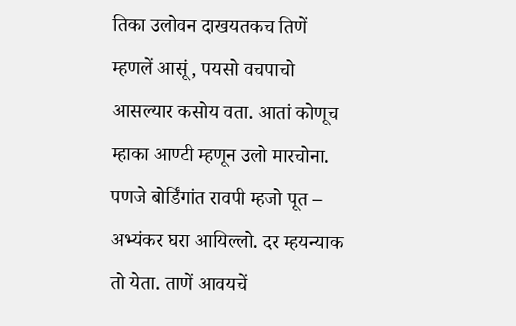तिका उलोवन दाखयतकच तिणें म्हणलें आसूं, पयसो वचपाचो आसल्यार कसोय वता. आतां कोणूच म्हाका आण्टी म्हणून उलो मारचोना.
पणजे बोर्डिंगांत रावपी म्हजो पूत – अभ्यंकर घरा आयिल्लो. दर म्हयन्याक तो येता. ताणें आवयचें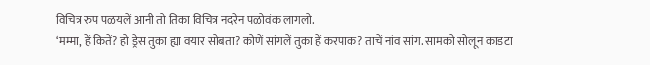विचित्र रुप पळयलें आनी तो तिका विचित्र नदरेन पळोवंक लागलो.
‘मम्मा, हें कितें? हो ड्रेस तुका ह्या वयार सोबता? कोणें सांगलें तुका हें करपाक? ताचें नांव सांग. सामको सोलून काडटा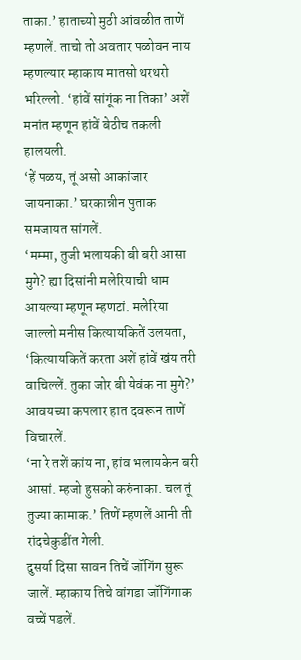ताका.’ हाताच्यो मुठी आंवळीत ताणें म्हणलें. ताचो तो अवतार पळोवन नाय म्हणल्यार म्हाकाय मातसो थरथरो भरिल्लो. ‘हांवें सांगूंक ना तिका’ अशें मनांत म्हणून हांवें बेठीच तकली हालयली.
‘हें पळय, तूं असो आकांजार जायनाका.’ घरकान्नीन पुताक समजायत सांगलें.
‘मम्मा, तुजी भलायकी बी बरी आसा मुगे? ह्या दिसांनी मलेरियाची धाम आयल्या म्हणून म्हणटां. मलेरिया जाल्लो मनीस कित्यायकितें उलयता, ‘कित्यायकितें करता अशें हांवें खंय तरी वाचिल्लें. तुका जोर बी येवंक ना मुगे?’ आवयच्या कपलार हात दवरून ताणें विचारलें.
‘ना रे तशें कांय ना, हांव भलायकेन बरी आसां. म्हजो हुसको करुंनाका. चल तूं तुज्या कामाक.’ तिणें म्हणलें आनी ती रांदचेकुडींत गेली.
दुसर्या दिसा सावन तिचें जॉगिंग सुरू जालें. म्हाकाय तिचे वांगडा जॉगिंगाक वच्चें पडलें.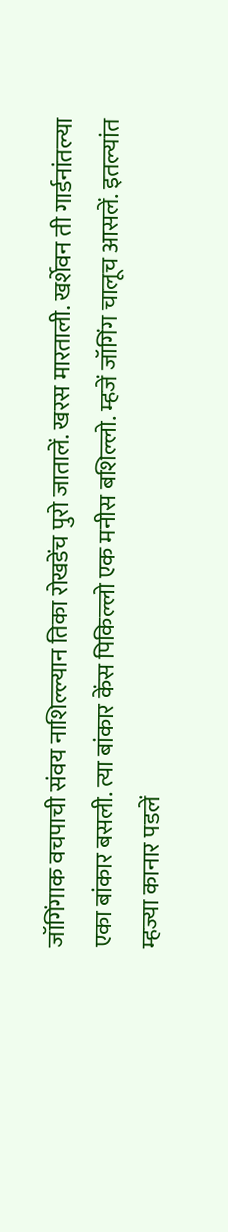जॉगिंगाक वचपाची संवय नाशिल्ल्यान तिका रोखडेंच पुरो जातालें. खरस मारताली. खर्शेवन ती गार्डनांतल्या एका बांकार बसली. त्या बांकार केंस पिकिल्लो एक मनीस बशिल्लो. म्हजें जॉगिंग चालूच आसलें. इतल्यांत म्हज्या कानार पडलें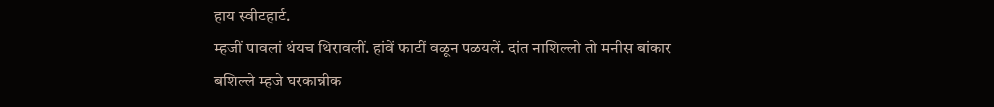हाय स्वीटहार्ट.
म्हजीं पावलां थंयच थिरावलीं. हांवें फाटीं वळून पळयलें. दांत नाशिल्लो तो मनीस बांकार बशिल्ले म्हजे घरकान्नीक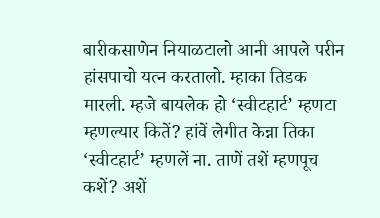बारीकसाणेन नियाळटालो आनी आपले परीन हांसपाचो यत्न करतालो. म्हाका तिडक मारली. म्हजे बायलेक हो ‘स्वीटहार्ट’ म्हणटा म्हणल्यार कितें? हांवें लेगीत केन्ना तिका ‘स्वीटहार्ट’ म्हणलें ना. ताणें तशें म्हणपूच कशें? अशें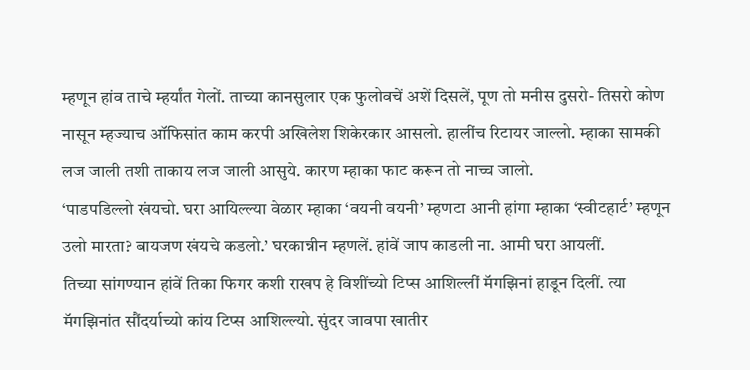म्हणून हांव ताचे म्हर्यांत गेलों. ताच्या कानसुलार एक फुलोवचें अशें दिसलें, पूण तो मनीस दुसरो- तिसरो कोण नासून म्हज्याच ऑफिसांत काम करपी अखिलेश शिकेरकार आसलो. हालींच रिटायर जाल्लो. म्हाका सामकी लज जाली तशी ताकाय लज जाली आसुये. कारण म्हाका फाट करून तो नाच्च जालो.
‘पाडपडिल्लो खंयचो. घरा आयिल्ल्या वेळार म्हाका ‘वयनी वयनी’ म्हणटा आनी हांगा म्हाका ‘स्वीटहार्ट’ म्हणून उलो मारता? बायजण खंयचे कडलो.’ घरकान्नीन म्हणलें. हांवें जाप काडली ना. आमी घरा आयलीं.
तिच्या सांगण्यान हांवें तिका फिगर कशी राखप हे विशींच्यो टिप्स आशिल्लीं मॅगझिनां हाडून दिलीं. त्या मॅगझिनांत सौंदर्याच्यो कांय टिप्स आशिल्ल्यो. सुंदर जावपा खातीर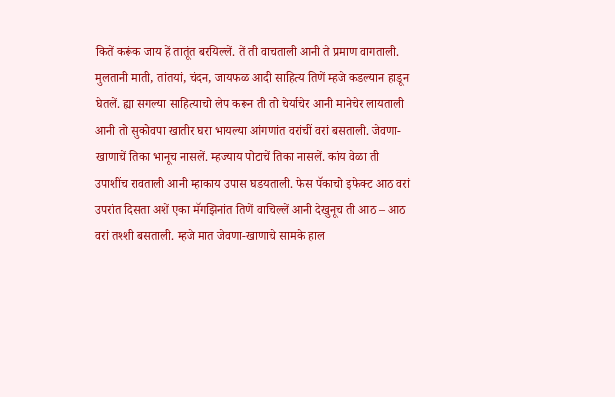कितें करूंक जाय हें तातूंत बरयिल्लें. तें ती वाचताली आनी ते प्रमाण वागताली. मुलतानी माती, तांतयां, चंदन, जायफळ आदी साहित्य तिणें म्हजे कडल्यान हाडून घेतलें. ह्या सगल्या साहित्याचो लेप करून ती तो चेर्याचेर आनी मानेचेर लायताली आनी तो सुकोवपा खातीर घरा भायल्या आंगणांत वरांचीं वरां बसताली. जेवणा-खाणाचें तिका भानूच नासलें. म्हज्याय पोटाचें तिका नासलें. कांय वेळा ती उपाशींच रावताली आनी म्हाकाय उपास घडयताली. फेस पॅकाचो इफेक्ट आठ वरां उपरांत दिसता अशें एका मॅगझिनांत तिणें वाचिल्लें आनी देखुनूच ती आठ – आठ वरां तश्शी बसताली. म्हजे मात जेवणा-खाणाचे सामके हाल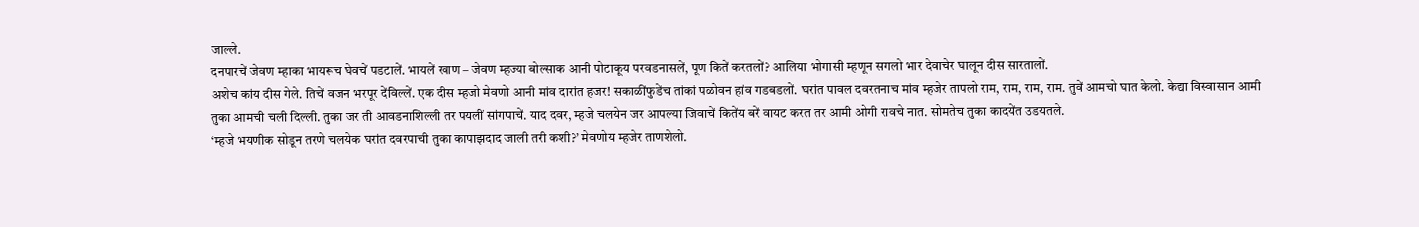जाल्ले.
दनपारचें जेवण म्हाका भायरूच घेवचें पडटालें. भायलें खाण – जेवण म्हज्या बोल्साक आनी पोटाकूय परवडनासलें, पूण कितें करतलों? आलिया भोगासी म्हणून सगलो भार देवाचेर घालून दीस सारतालों.
अशेच कांय दीस गेले. तिचें वजन भरपूर देंविल्लें. एक दीस म्हजो मेवणो आनी मांव दारांत हजर! सकाळींफुडेंच तांकां पळोवन हांव गडबडलों. घरांत पावल दवरतनाच मांव म्हजेर तापलो राम, राम, राम, राम. तुवें आमचो घात केलो. केद्या विस्वासान आमी तुका आमची चली दिल्ली. तुका जर ती आवडनाशिल्ली तर पयलीं सांगपाचें. याद दवर, म्हजे चलयेन जर आपल्या जिवाचें कितेंय बरें वायट करत तर आमी ओगी रावचे नात. सोमतेच तुका कादयेंत उडयतले.
‘म्हजे भयणीक सोडून तरणे चलयेक घरांत दवरपाची तुका कापाझदाद जाली तरी कशी?’ मेवणोय म्हजेर ताणशेलो.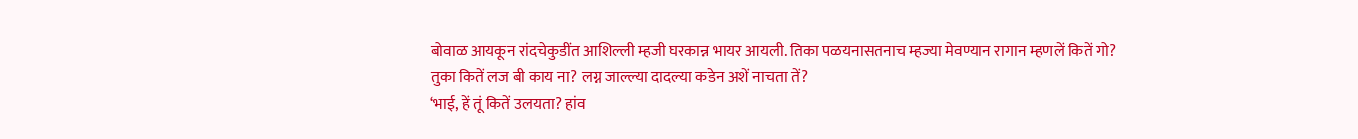बोवाळ आयकून रांदचेकुडींत आशिल्ली म्हजी घरकान्न भायर आयली. तिका पळयनासतनाच म्हज्या मेवण्यान रागान म्हणलें कितें गो? तुका कितें लज बी काय ना? लग्न जाल्ल्या दादल्या कडेन अशें नाचता तें?
‘भाई, हें तूं कितें उलयता? हांव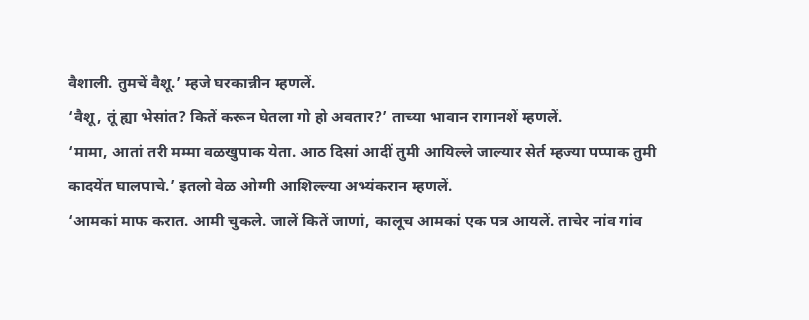वैशाली. तुमचें वैशू.’ म्हजे घरकान्नीन म्हणलें.
‘वैशू, तूं ह्या भेसांत? कितें करून घेतला गो हो अवतार?’ ताच्या भावान रागानशें म्हणलें.
‘मामा, आतां तरी मम्मा वळखुपाक येता. आठ दिसां आदीं तुमी आयिल्ले जाल्यार सेर्त म्हज्या पप्पाक तुमी कादयेंत घालपाचे.’ इतलो वेळ ओग्गी आशिल्ल्या अभ्यंकरान म्हणलें.
‘आमकां माफ करात. आमी चुकले. जालें कितें जाणां, कालूच आमकां एक पत्र आयलें. ताचेर नांव गांव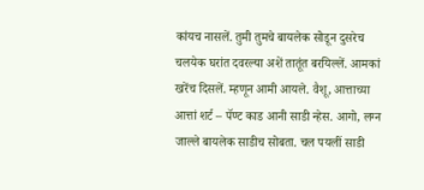कांयच नासलें. तुमी तुमचे बायलेक सोडून दुसरेच चलयेक घरांत दवरल्या अशें तातूंत बरयिल्लें. आमकां खरेंच दिसलें. म्हणून आमी आयले. वैशू, आत्ताच्या आत्तां शर्ट – पॅण्ट काड आनी साडी न्हेस. आगो, लग्न जाल्ले बायलेक साडीच सोबता. चल पयलीं साडी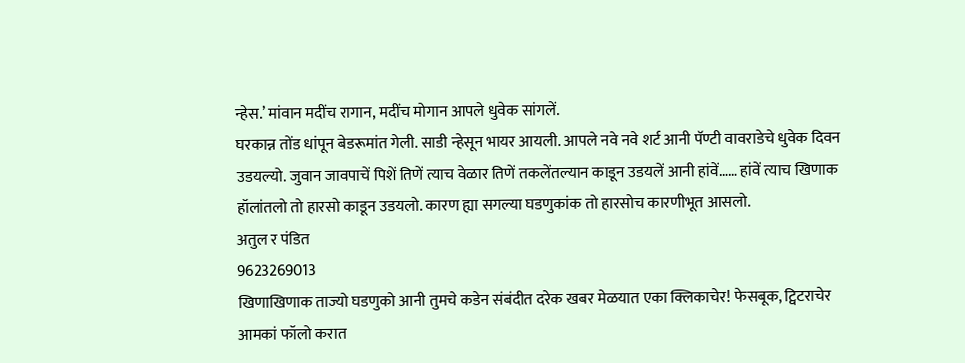न्हेस.’ मांवान मदींच रागान, मदींच मोगान आपले धुवेक सांगलें.
घरकान्न तोंड धांपून बेडरूमांत गेली. साडी न्हेसून भायर आयली. आपले नवे नवे शर्ट आनी पॅण्टी वावराडेचे धुवेक दिवन उडयल्यो. जुवान जावपाचें पिशें तिणें त्याच वेळार तिणें तकलेंतल्यान काडून उडयलें आनी हांवें…… हांवें त्याच खिणाक हॉलांतलो तो हारसो काडून उडयलो. कारण ह्या सगल्या घडणुकांक तो हारसोच कारणीभूत आसलो.
अतुल र पंडित
9623269013
खिणाखिणाक ताज्यो घडणुको आनी तुमचे कडेन संबंदीत दरेक खबर मेळयात एका क्लिकाचेर! फेसबूक, ट्विटराचेर आमकां फॉलो करात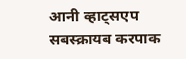आनी व्हाट्सएप सबस्क्रायब करपाक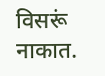विसरूं नाकात.